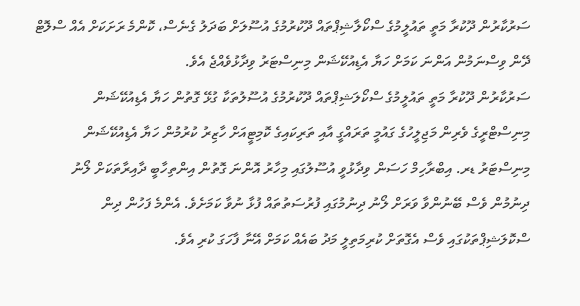ސަރުކާރުން ދޫކުރާ މަތީ ތައުލީމުގެ ސްކޯލާޝިޕްތައް ދޫކުރުމުގެ އުސޫލަށް ބަދަލު ގެނެސް، ކޮންމެ ރަށަކަށް އެއް ސްލޮޓް ދޭން ވިސްނަމުން އަންނަ ކަމަށް ހަޔާ އެޑިއުކޭޝަން މިނިސްޓަރު ވިދާޅުވެއްޖެ އެވެ.
ސަރުކާރުން ދޫކުރާ މަތީ ތައުލީމުގެ ސްކޯލަޝިޕްތައް ދޫކުރުމުގެ އުސޫލުތަކާ ގުޅޭ ގޮތުން ހަޔާ އެޑިއުކޭޝަން މިނިސްޓްރީގެ ވެރިން މަޖިލީހުގެ ގައުމީ ތަރައްގީ އާއި ތަރިކައިގެ ކޮމިޓީއަށް ހާޒިރު ކުރުމުން ހަޔާ އެޑިއުކޭޝަން މިނިސްޓަރު ޑރ. އިބްރާހިމް ހަސަން ވިދާޅުވީ އުސޫލުގައި މިހާރު އޮންނަ ގޮތުން އިންތިހާބީ ދާއިރާތަކަށް ލޯނު ދިނުމުން ވެސް ބޭނުންވާ ވަރަށް ލޯނު ދިނުމުގައި ފުރުސަތުތައް ފުޅާ ނުވާ ކަމަށެވެ. އެންމެ ފަހުން ދިން ސްކޮލަޝިޕްތަކުގައި ވެސް އެގޮތަށް ކުރިމަތިލީ މަދު ބައެއް ކަމަށް އޭނާ ފާހަގަ ކުރި އެވެ.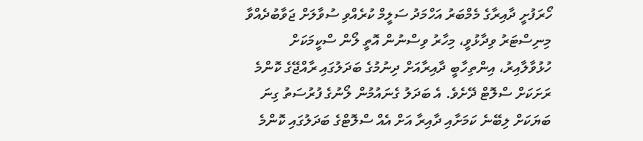ހޯރަފުށީ ދާއިރާގެ މެމްބަރު އަހްމަދު ސަލީމް ކުރެއްވި ސުވާލަށް ޖަވާބުދެއްވާ މިނިސްޓަރު ވިދާޅުވީ، މިހާރު ވިސްނުން އޮތީ ލޯން ސްކީމަކަށް ހުޅުވާލާއިރު، އިންތިހާބީ ދާއިރާއަށް ދިނުމުގެ ބަދަލުގައި ރާއްޖޭގެ ކޮންމެ ރަށަކަށް ސްލޮޓް ދޭށެވެ. އެ ބަދަލު ގެނައުމުން ލޯނުގެ ފުރުސަތު ގިނަ ބަޔަކަށް ލިބޭނެ ކަމަށާއި ދާއިރާ އަށް އެއް ސްލޮޓްގެ ބަދަލުގައި ކޮންމެ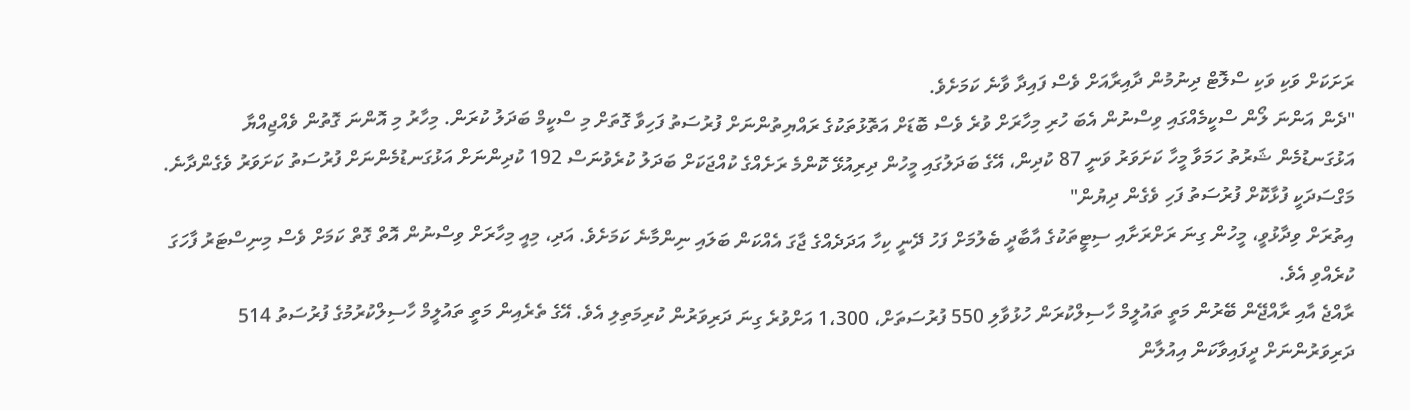ރަށަކަށް ވަކި ވަކި ސްލޮޓް ދިނުމުން ދާއިރާއަށް ވެސް ފައިދާ ވާނެ ކަމަށެވެ.
"ދެން އަންނަ ލޯން ސްކީމެއްގައި ވިސްނުން އެބަ ހުރި މިހާރަށް ވުރެ ވެސް ބޮޑަށް އަތޮޅުތަކުގެ ރައްޔިތުންނަށް ފުރުސަތު ފަހިވާ ގޮތަށް މި ސްކީމް ބަދަލު ކުރަން. މިހާރު މި އޮންނަ ގޮތުން ވެއްޖިއްޔާ އަޅުގަނޑުމެން ޝަރުތު ހަމަވާ މީހާ ކަށަވަރު ވަނީ 87 ކުދިން، އޭގެ ބަދަލުގައި މީހުން ދިރިއުޅޭ ކޮންމެ ރަށެއްގެ ކުއްޖަކަށް ބަދަލު ކުރެވުނަސް 192 ކުދިންނަށް އަޅުގަނޑުމެންނަށް ފުރުސަތު ކަށަވަރު ވެގެންދާނެ. މަގްސަދަކީ ފުޅާކޮށް ފުރުސަތު ފަހި ވެގެން ދިޔުން"
އިތުރަށް ވިދާޅުވީ، މީހުން ގިނަ ރަށްރަށާއި ސިޓީތަކުގެ އާބާދީ ބެލުމަށް ފަހު ދޭނީ ކިހާ އަދަދެއްގެ ޖާގަ އެއްކަން ބަލައި ނިންމާނެ ކަމަށެވެ. އަދި، މިއީ މިހާރަށް ވިސްނުން އޮތް ގޮތް ކަމަށް ވެސް މިނިސްޓަރު ފާހަގަ ކުރެއްވި އެވެ.
ރާއްޖެ އާއި ރާއްޖޭން ބޭރުން މަތީ ތައުލީމް ހާސިލްކުރަން ހުޅުވާލި 550 ފުރުސަތަށް، 1،300 އަށްވުރެ ގިނަ ދަރިވަރުން ކުރިމަތިލި އެވެ. އޭގެ ތެރެއިން މަތީ ތައުލީމް ހާސިލްކުރުމުގެ ފުރުސަތު 514 ދަރިވަރުންނަށް ދީފައިވާކަން އިއުލާން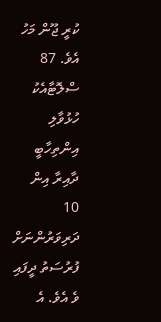ކުރީ ޖޫން މަހު އެވެ. 87 ސްލޮޓާއެކު ހުޅުވާލި އިންތިހާބީ ދާއިރާ އިން 10 ދަރިވަރުންނަށް ފުރުސަތު ދީފައި ވެ އެވެ. އެ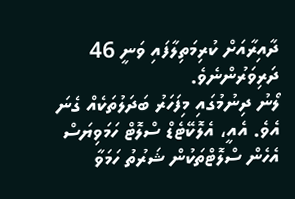ދާއިރާއަށް ކުރިމަތިލާފައި ވަނީ 46 ދަރިވަރުންނެވެ.
ލޯނު ދިނުމުގައި މިފަހަރު ބަދަލުތަކެއް ގެނަ އެވެ. އެއީ، އެލޮކޭޓެޑް ސްލޮޓް ހަމަވިޔަސް އެހެން ސްލޮޓްތަކުން ޝަރުތު ހަމަވާ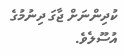ކުދިންނަށް ޖާގަ ދިނުމުގެ އުސޫލެވެ.